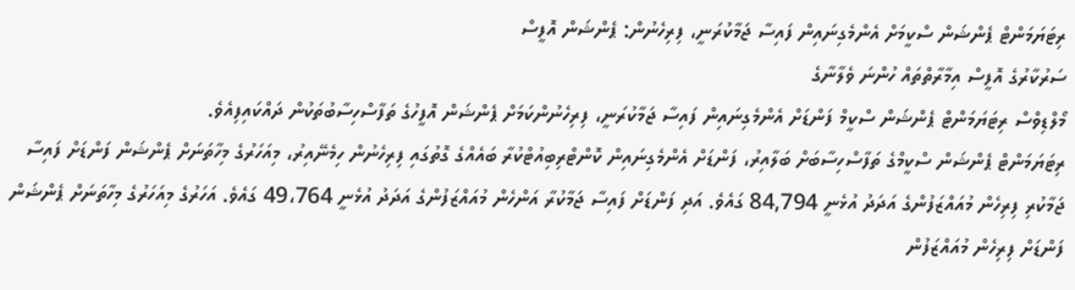ރިޓަޔަމަންޓް ޕެންޝަން ސްކީމަށް އެންމެގިނައިން ފައިސާ ޖަމާކުރަނީ، ފިރިހެނުން: ޕެންޝަން އޮފީސް
ސަރުކާރުގެ އޮފީސް އިމާރާތްތައް ހުންނަ ވެލާނާގެ
މޯލްޑިވްސް ރިޓަޔަމަންޓް ޕެންޝަން ސްކީމް ފަންޑަށް އެންމެގިނައިން ފައިސާ ޖަމާކުރަނީ، ފިރިހެނުންކަމަށް ޕެންޝަން އޮފީހުގެ ތަފާސްހިސާބުތަކުން ދައްކައިފިއެވެ.
ރިޓަޔަމަންޓް ޕެންޝަން ސްކީމްގެ ތަފާސްހިސާބަށް ބަލާއިރު، ފަންޑަށް އެންމެގިނައިން ކޮންޓްރިބިއުޓްކުރާ ބައެއްގެ ގޮތުގައި ފިރިހެނުން ހިމެނޭއިރު، މިއަހަރުގެ މިހާތަނަށް ޕެންޝަން ފަންޑަށް ފައިސާ ޖަމާކުރި ފިރިހެން މުއައްޒަފުންގެ އަދަދު އުޅެނީ 84,794 ގައެވެ. އަދި ފަންޑަށް ފައިސާ ޖަމާކުރާ އަންހެން މުއައްޒަފުންގެ އަދަދު އުޅެނީ 49،764 ގައެވެ. އަހަރުގެ މިއަހަރުގެ މިހާތަނަށް ޕެންޝަން ފަންޑަށް ފިރިހެން މުއައްޒަފުން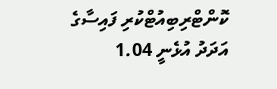ކޮންޓްރިބިއުޓްކުރި ފައިސާގެ އަދަދު އުޅެނީ 1.04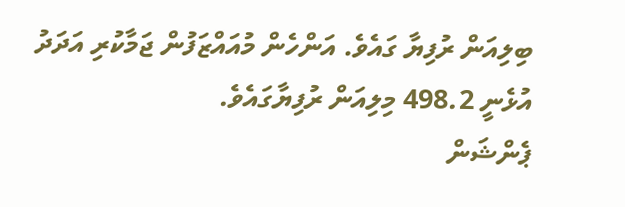ބިލިއަން ރުފިޔާ ގައެވެ. އަންހެން މުއައްޒަފުން ޖަމާކުރި އަދަދު އުޅެނީ 498.2 މިލިއަން ރުފިޔާގައެވެ.
ޕެންޝަން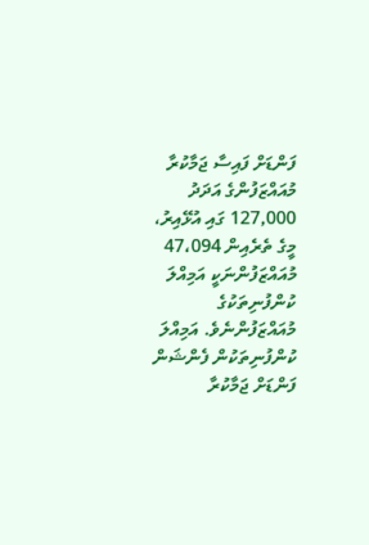ފަންޑަށް ފައިސާ ޖަމާކުރާ މުއައްޒަފުންގެ އަދަދު 127,000 ގައި އުޅޭއިރު، މީގެ ތެރެއިން 47،094 މުއައްޒަފުންނަކީ އަމިއްލަ ކުންފުނިތަކުގެ މުއައްޒަފުންނެވެ. އަމިއްލަ ކުންފުނިތަކުން ފެންޝަން ފަންޑަށް ޖަމާކުރާ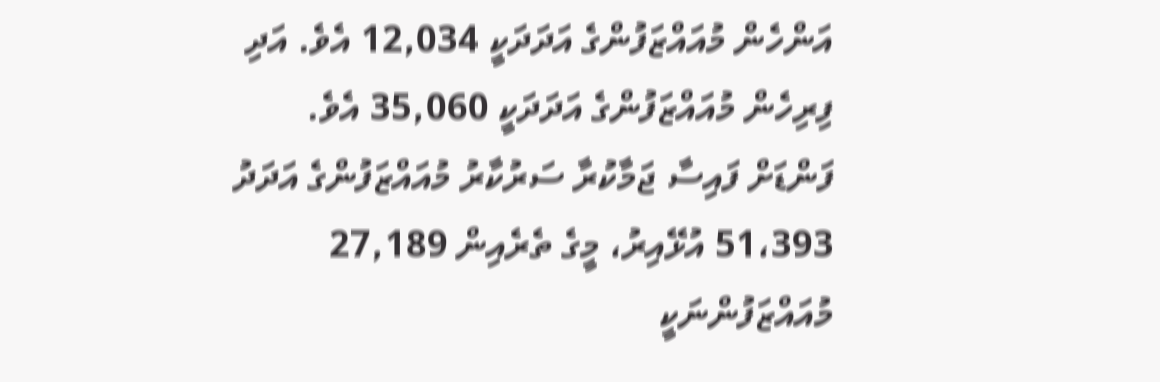އަންހެން މުއައްޒަފުންގެ އަދަދަކީ 12,034 އެވެ. އަދި ފިރިހެން މުއައްޒަފުންގެ އަދަދަކީ 35,060 އެވެ.
ފަންޑަށް ފައިސާ ޖަމާކުރާ ސަރުކާރު މުއައްޒަފުންގެ އަދަދު 51،393 އުޅޭއިރު، މީގެ ތެރެއިން 27,189 މުއައްޒަފުންނަކީ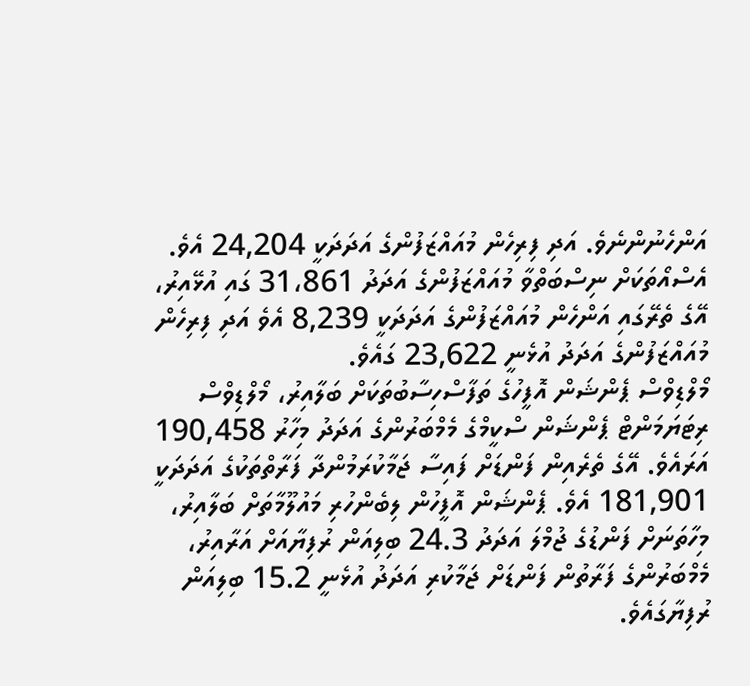އަންހެނުންނެވެ. އަދި ފިރިހެން މުއައްޒަފުންގެ އަދަދަކީ 24,204 އެވެ.
އެސްއޯތަކަށް ނިސްބަތްވާ މުއައްޒަފުންގެ އަދަދު 31،861 ގައި އުޅޭއިރު، އޭގެ ތެރޭގައި އަންހެން މުއައްޒަފުންގެ އަދަދަކީ 8,239 އެވެ އަދި ފިރިހެން މުއައްޒަފުންގެ އަދަދު އުޅެނީ 23,622 ގައެވެ.
މޯލްޑިވްސް ޕެންޝަން އޮފީހުގެ ތަފާސްހިސާބުތަކަށް ބަލާއިރު، މޯލްޑިވްސް ރިޓަޔަމަންޓް ޕެންޝަން ސްކީމްގެ މެމްބަރުންގެ އަދަދު މިހާރު 190,458 އަރައެވެ. އޭގެ ތެރެއިން ފަންޑަށް ފައިސާ ޖަމާކުރަމުންދާ ފަރާތްތަކުގެ އަދަދަކީ 181,901 އެވެ. ޕެންޝަން އޮފީހުން ލިބެންހުރި މައުލޫމާތަށް ބަލާއިރު، މިހާތަނަށް ފަންޑުގެ ޖުމްލަ އަދަދު 24.3 ބިލިއަން ރުފިޔާއަށް އަރާއިރު، މެމްބަރުންގެ ފަރާތުން ފަންޑަށް ޖަމާކުރި އަދަދު އުޅެނީ 15.2 ބިލިއަން ރުފިޔާގައެވެ.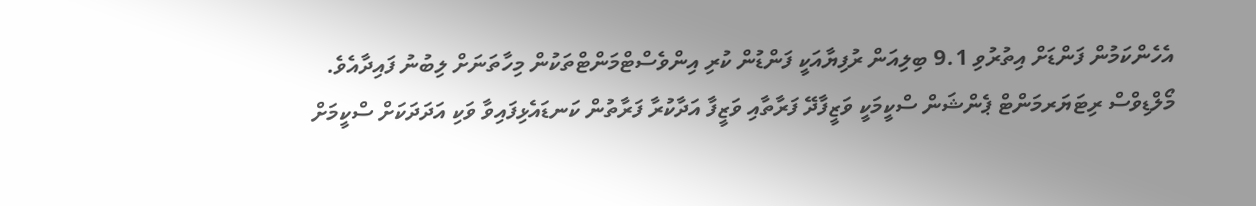އެހެންކަމުން ފަންޑަށް އިތުރުވި 9.1 ބިލިއަން ރުފިޔާއަކީ ފަންޑުން ކުރި އިންވެސްޓްމަންޓްތަކުން މިހާތަނަށް ލިބުނު ފައިދާއެވެ.
މޯލްޑިވްސް ރިޓަޔަރމަންޓް ޕެންޝަން ސްކީމަކީ ވަޒީފާދޭ ފަރާތާއި ވަޒީފާ އަދާކުރާ ފަރާތުން ކަނޑައެޅިފައިވާ ވަކި އަދަދަކަށް ސްކީމަށް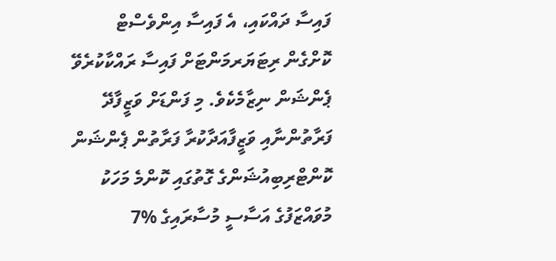ފައިސާ ދައްކައި، އެ ފައިސާ އިންވެސްޓް ކޮށްގެން ރިޓަޔަރމަންޓަށް ފައިސާ ރައްކާކުރެވޭ ޕެންޝަން ނިޒާމެކެވެ. މި ފަންޑަށް ވަޒީފާދޭ ފަރާތުންނާއި ވަޒީފާއަދާކުރާ ފަރާތުން ޕެންޝަން ކޮންޓްރިބިއުޝަންގެ ގޮތުގައި ކޮންމެ މަހަކު މުވައްޒަފުގެ އަސާސީ މުސާރައިގެ %7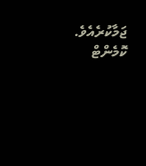ޖަމާކުރެއެވެ.
ކޮމެންޓް